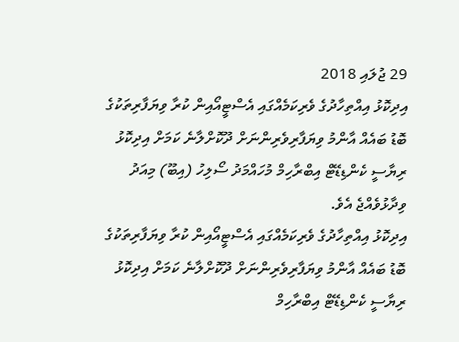29 ޖުލައި 2018
އިދިކޮޅު އިއްތިހާދުގެ ވެރިކަމެއްގައި އެސްޓީއޯއިން ކުރާ ވިޔަފާރިތަކުގެ ބޮޑު ބައެއް އާންމު ވިޔަފާރިވެރިންނަށް ދޫކޮށްލާނެ ކަމަށް އިދިކޮޅު ރިޔާސީ ކެންޑިޑޭޓް އިބްރާހިމް މުހައްމަދު ސޯލިހު (އިބޫ) މިއަދު ވިދާޅުވެއްޖެ އެވެ.
އިދިކޮޅު އިއްތިހާދުގެ ވެރިކަމެއްގައި އެސްޓީއޯއިން ކުރާ ވިޔަފާރިތަކުގެ ބޮޑު ބައެއް އާންމު ވިޔަފާރިވެރިންނަށް ދޫކޮށްލާނެ ކަމަށް އިދިކޮޅު ރިޔާސީ ކެންޑިޑޭޓް އިބްރާހިމް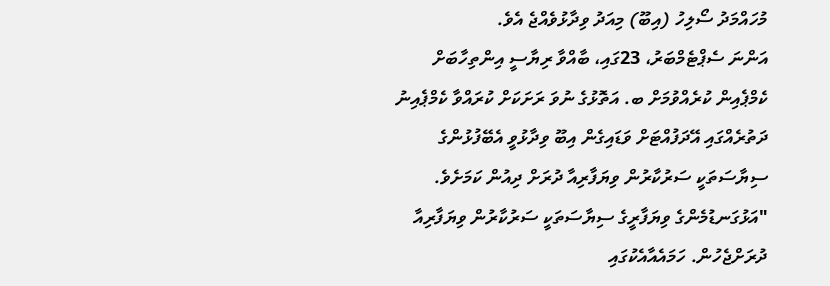މުހައްމަދު ސޯލިހު (އިބޫ) މިއަދު ވިދާޅުވެއްޖެ އެވެ.
އަންނަ ސެޕްޓެމްބަރު، 23ގައި، ބާއްވާ ރިޔާސީ އިންތިހާބަށް ކެމްޕެއިން ކުރެއްވުމަށް ބ. އަތޮޅުގެ ނުވަ ރަށަކަށް ކުރައްވާ ކެމްޕެއިނު ދަތުރެއްގައި އޭދަފުއްޓަށް ވަޑައިގެން އިބޫ ވިދާޅުވީ އެބޭފުޅުންގެ ސިޔާސަތަކީ ސަރުކާރުން ވިޔަފާރިއާ ދުރަށް ދިއުން ކަމަށެވެ.
"އަޅުގަނޑުމެންގެ ވިޔަފާރީގެ ސިޔާސަތަކީ ސަރުކާރުން ވިޔަފާރިއާ ދުރަށްޖެހުން. ހަމައެއާއެކުގައި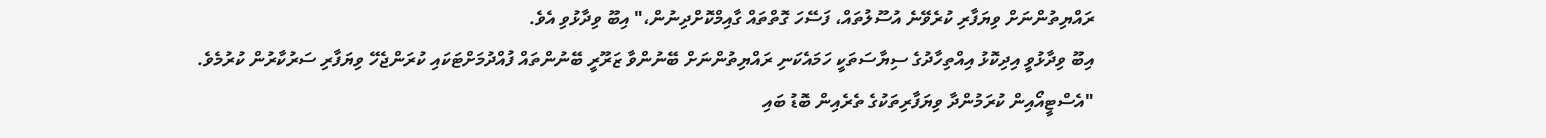ރައްޔިތުންނަށް ވިޔަފާރި ކުރެވޭނެ އުސޫލުތައް، ފަސޭހަ ގޮތްތައް ގާއިމްކޮށްދިނުން،" އިބޫ ވިދާޅުވި އެވެ.
އިބޫ ވިދާޅުވީ އިދިކޮޅު އިއްތިހާދުގެ ސިޔާސަތަކީ ހަމައެކަނި ރައްޔިތުންނަށް ބޭނުންވާ ޒަރޫރީ ބޭނުންތައް ފުއްދުމަށްޓަކައި ކުރަންޖެހޭ ވިޔަފާރި ސަރުކާރުން ކުރުމެވެ.
"އެސްޓީއޯއިން ކުރަމުންދާ ވިޔަފާރިތަކުގެ ތެރެއިން ބޮޑު ބައި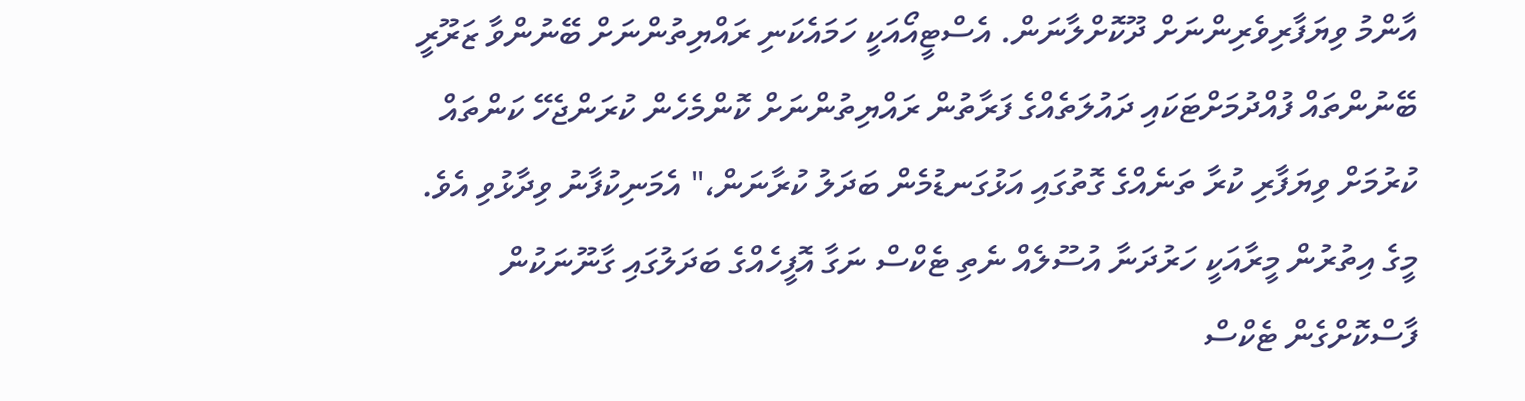އާންމު ވިޔަފާރިވެރިންނަށް ދޫކޮށްލާނަން. އެސްޓީއޯއަކީ ހަމައެކަނި ރައްޔިތުންނަށް ބޭނުންވާ ޒަރޫރީ ބޭނުންތައް ފުއްދުމަށްޓަކައި ދައުލަތެއްގެ ފަރާތުން ރައްޔިތުންނަށް ކޮންމެހެން ކުރަންޖެހޭ ކަންތައް ކުރުމަށް ވިޔަފާރި ކުރާ ތަނެއްގެ ގޮތުގައި އަޅުގަނޑުމެން ބަދަލު ކުރާނަން،" އެމަނިކުފާނު ވިދާޅުވި އެވެ.
މީގެ އިތުރުން މީރާއަކީ ހަރުދަނާ އުސޫލެއް ނެތި ޓެކްސް ނަގާ އޮފީހެއްގެ ބަދަލުގައި ގާނޫނަކުން ފާސްކޮށްގެން ޓެކްސް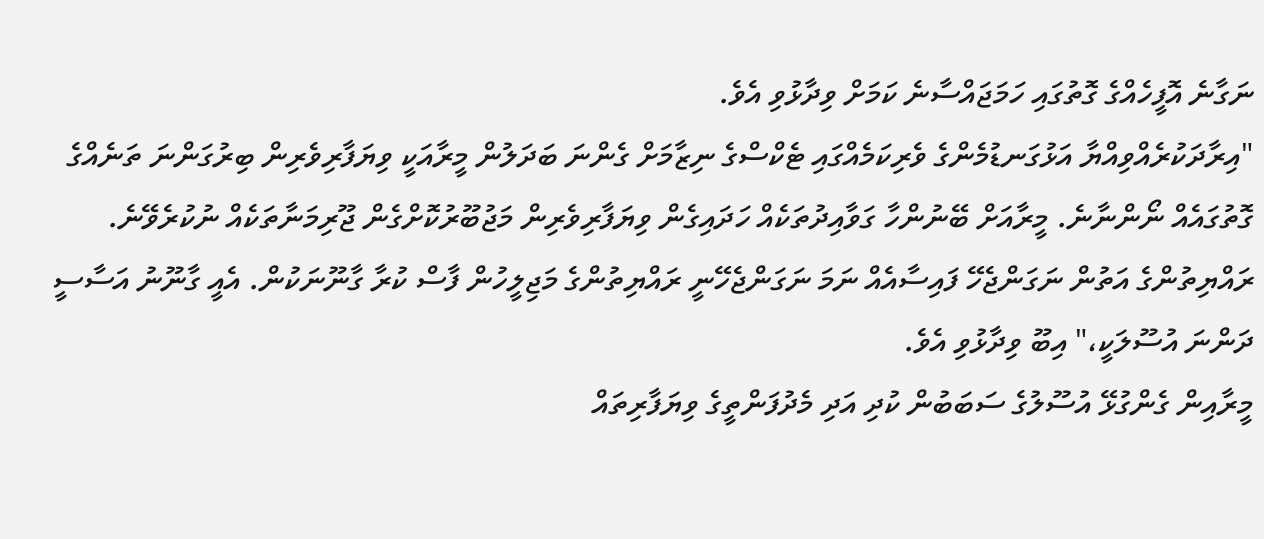ނަގާނެ އޮފީހެއްގެ ގޮތުގައި ހަމަޖައްސާނެ ކަމަށް ވިދާޅުވި އެވެ.
"އިރާދަކުރެއްވިއްޔާ އަޅުގަނޑުމެންގެ ވެރިކަމެއްގައި ޓެކްސްގެ ނިޒާމަށް ގެންނަ ބަދަލުން މީރާއަކީ ވިޔަފާރިވެރިން ބިރުގަންނަ ތަނެއްގެ ގޮތުގައެއް ނޯންނާނެ. މީރާއަށް ބޭނުންހާ ގަވާއިދުތަކެއް ހަދައިގެން ވިޔަފާރިވެރިން މަޖުބޫރުކޮށްގެން ޖޫރިމަނާތަކެއް ނުކުރެވޭނެ. ރައްޔިތުންގެ އަތުން ނަގަންޖެހޭ ފައިސާއެއް ނަމަ ނަގަންޖެހޭނީ ރައްޔިތުންގެ މަޖިލީހުން ފާސް ކުރާ ގާނޫނަކުން. އެއީ ގާނޫނު އަސާސީ ދަންނަ އުސޫލަކީ،" އިބޫ ވިދާޅުވި އެވެ.
މީރާއިން ގެންގުޅޭ އުސޫލުގެ ސަބަބުން ކުދި އަދި މެދުފަންތީގެ ވިޔަފާރިތައް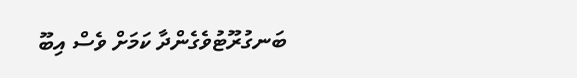ބަނގުރޫޓުވެގެންދާ ކަމަށް ވެސް އިބޫ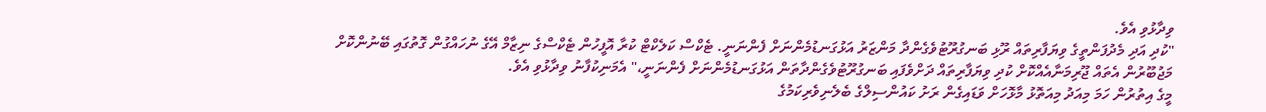ވިދާޅުވި އެވެ.
"ކުދި އަދި މެދުފަންތީގެ ވިޔަފާރިތައް ރޫޅި ބަނގުރޫޓުވެގެންދާ މަންޒަރު އަޅުގަނޑުމެންނަށް ފެންނަނީ. ޓެކްސް ކަލެކްޓް ކުރާ އޮފީހުން ޓެކްސްގެ ނިޒާމް އޭގެ ނުހައްގުން ގޮތުގައި ބޭނުންކޮށް މަޖުބޫރުން އެތައް ޖޫރިމަނާއެއްކޮށް ކުދި ވިޔަފާރިތައް ދަށްވެފައި ބަނގުރޫޓުވެގެންދާތަން އަޅުގަނޑުމެންނަށް ފެންނަނީ،" އެމަނިކުފާނު ވިދާޅުވި އެވެ.
މީގެ އިތުރުން ހަމަ މިއަދު މިއަތޮޅު މާޅޮހަށް ވަޑައިގެން ރަށު ކައުންސިލްގެ ބެލެނިވެރިކަމުގެ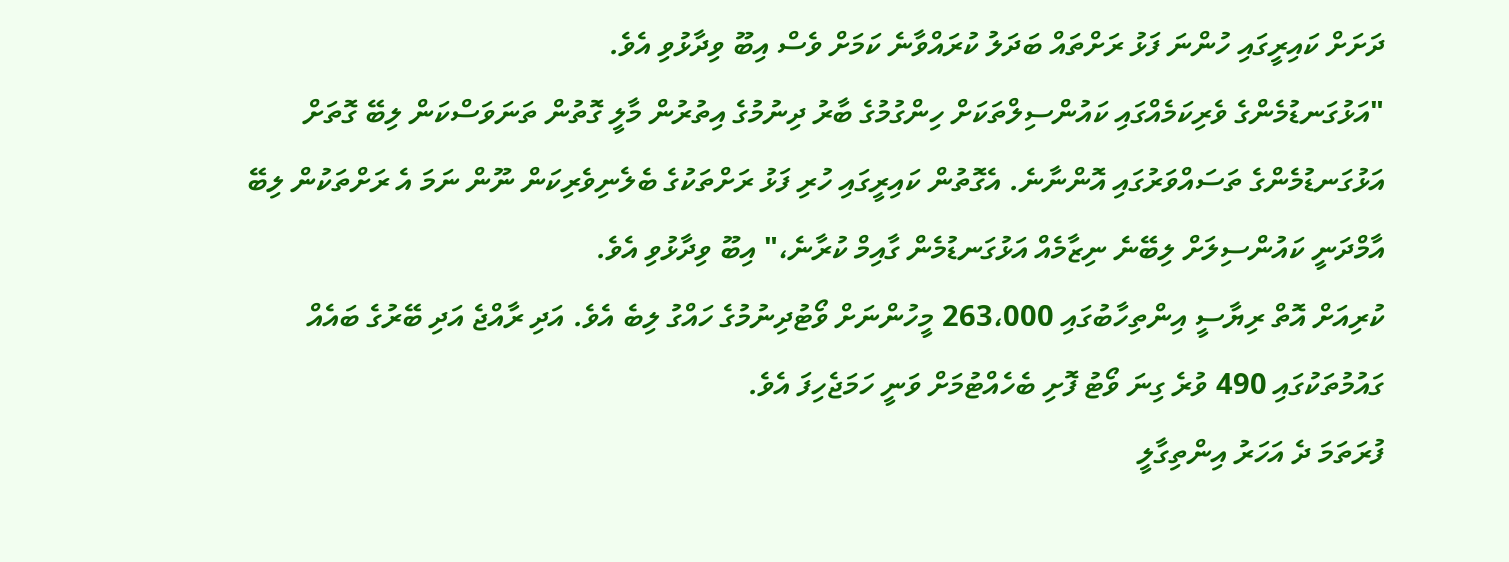ދަށަށް ކައިރީގައި ހުންނަ ފަޅު ރަށްތައް ބަދަލު ކުރައްވާނެ ކަމަށް ވެސް އިބޫ ވިދާޅުވި އެވެ.
"އަޅުގަނޑުމެންގެ ވެރިކަމެއްގައި ކައުންސިލްތަކަށް ހިންގުމުގެ ބާރު ދިނުމުގެ އިތުރުން މާލީ ގޮތުން ތަނަވަސްކަން ލިބޭ ގޮތަށް އަޅުގަނޑުމެންގެ ތަސައްވަރުގައި އޮންނާނެ. އެގޮތުން ކައިރީގައި ހުރި ފަޅު ރަށްތަކުގެ ބެލެނިވެރިކަން ނޫން ނަމަ އެ ރަށްތަކުން ލިބޭ އާމްދަނީ ކައުންސިލަށް ލިބޭނެ ނިޒާމެއް އަޅުގަނޑުމެން ގާއިމް ކުރާނެ،" އިބޫ ވިދާޅުވި އެވެ.
ކުރިއަށް އޮތް ރިޔާސީ އިންތިހާބުގައި 263،000 މީހުންނަށް ވޯޓުދިނުމުގެ ހައްގު ލިބެ އެވެ. އަދި ރާއްޖެ އަދި ބޭރުގެ ބައެއް ގައުމުތަކުގައި 490 ވުރެ ގިނަ ވޯޓު ފޮށި ބެހެއްޓުމަށް ވަނީ ހަމަޖެހިފަ އެވެ.
ފުރަތަމަ ދެ އަހަރު އިންތިގާލީ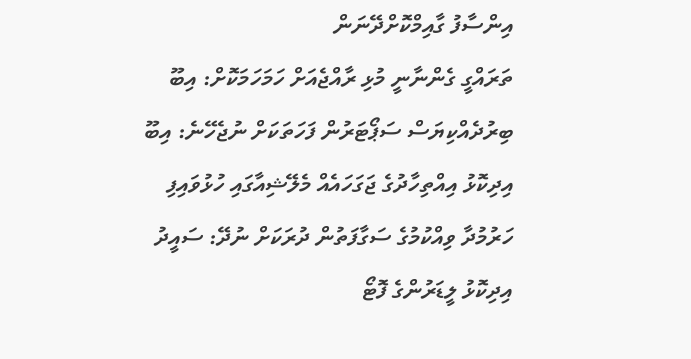އިންސާފު ގާއިމްކޮށްދޭނަން
ތަރައްގީ ގެންނާނީ މުޅި ރާއްޖެއަށް ހަމަހަމަކޮށް: އިބޫ
ބިރުދެއްކިޔަސް ސަޕޯޓަރުން ފަހަތަކަށް ނުޖެހޭނެ: އިބޫ
އިދިކޮޅު އިއްތިހާދުގެ ޖަގަހައެއް މެލޭޝިއާގައި ހުޅުވައިފި
ހަރުމުދާ ވިއްކުމުގެ ސަގާފަތުން ދުރަކަށް ނުދޭ: ސައީދު
އިދިކޮޅު ލީޑަރުންގެ ފޮޓޯ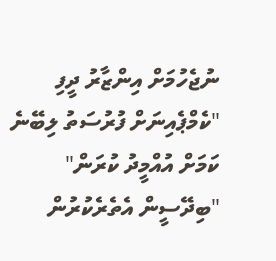ނުޖެހުމަށް އިންޒާރު ދީފި
"ކެމްޕެއިނަށް ފުރުސަތު ލިބޭނެ ކަމަށް އުއްމީދު ކުރަން"
"ބިދޭސީން އެތެރެކުރުން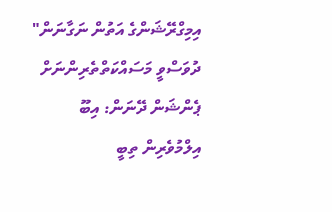އިމިގްރޭޝަންގެ އަތުން ނަގާނަން"
ދުވަސްވީ މަސައްކަތްތެރިންނަށް ޕެންޝަން ދޭނަން: އިބޫ
އިލްމުވެރިން ތިބީ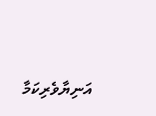އަނިޔާވެރިކަމާ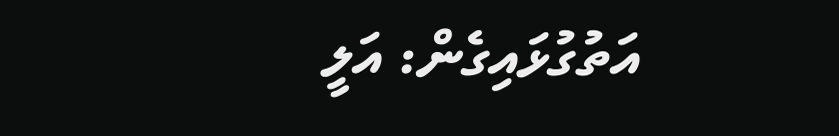އަތުގުޅައިގެން: އަލީ